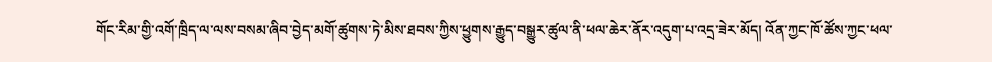གོང་རིམ་གྱི་འགོ་ཁྲིད་ལ་ལས་བསམ་ཞིབ་བྱེད་མགོ་ཚུགས་ཏེ་མིས་ཐབས་ཀྱིས་ཕྱུགས་རྒྱུད་བསྒྱུར་ཚུལ་ནི་ཕལ་ཆེར་ནོར་འདུག་པ་འདྲ་ཟེར་མོད། འོན་ཀྱང་ཁོ་ཚོས་ཀྱང་ཕལ་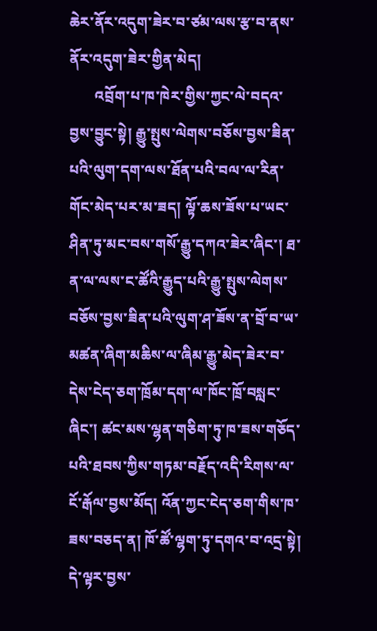ཆེར་ནོར་འདུག་ཟེར་བ་ཙམ་ལས་རྩ་བ་ནས་ནོར་འདུག་ཟེར་གྱིན་མེད།
       འབྲོག་པ་ཁ་ཁེར་གྱིས་ཀྱང་ལེ་བདའ་བྱས་བྱུང་སྟེ། རྒྱུ་སྤུས་ལེགས་བཅོས་བྱས་ཟིན་པའི་ལུག་དག་ལས་ཐོན་པའི་བལ་ལ་རིན་གོང་མེད་པར་མ་ཟད། ལྟོ་ཆས་ཟོས་པ་ཡང་ཤིན་ཏུ་མང་བས་གསོ་རྒྱུ་དཀའ་ཟེར་ཞིང་། ཐ་ན་ལ་ལས་ང་ཚོའི་རྒྱུད་པའི་རྒྱུ་སྤུས་ལེགས་བཅོས་བྱས་ཟིན་པའི་ལུག་ཤ་ཟོས་ན་བྲོ་བ་ཡ་མཚན་ཞིག་མཆིས་ལ་ཞིམ་རྒྱུ་མེད་ཟེར་བ་དེས་ངེད་ཅག་ཁྲོམ་དག་ལ་ཁོང་ཁྲོ་བསླང་ཞིང་། ཚང་མས་ལྷན་གཅིག་ཏུ་ཁ་ཟས་གཅོད་པའི་ཐབས་ཀྱིས་གཏམ་བརྗོད་འདི་རིགས་ལ་ངོ་རྒོལ་བྱས་མོད། འོན་ཀྱང་ངེད་ཅག་གིས་ཁ་ཟས་བཅད་ན། ཁོ་ཚོ་ལྷག་ཏུ་དགའ་བ་འདྲ་སྟེ། དེ་ལྟར་བྱས་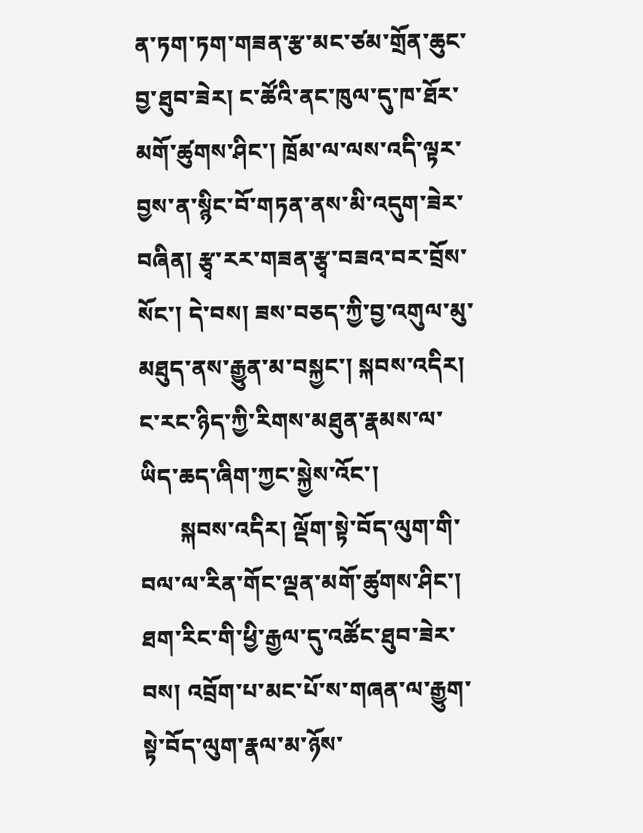ན་ཏག་ཏག་གཟན་རྩ་མང་ཙམ་གྲོན་ཆུང་བྱ་ཐུབ་ཟེར། ང་ཚོའི་ནང་ཁུལ་དུ་ཁ་ཐོར་མགོ་ཚུགས་ཤིང་། ཁྲོམ་ལ་ལས་འདི་ལྟར་བྱས་ན་སྙིང་བོ་གཏན་ནས་མི་འདུག་ཟེར་བཞིན། རྩྭ་རར་གཟན་རྩྭ་བཟའ་བར་བྲོས་སོང་། དེ་བས། ཟས་བཅད་ཀྱི་བྱ་འགུལ་མུ་མཐུད་ནས་རྒྱུན་མ་བསྐྱང་། སྐབས་འདིར། ང་རང་ཉིད་ཀྱི་རིགས་མཐུན་རྣམས་ལ་ཡིད་ཆད་ཞིག་ཀྱང་སྐྱེས་འོང་།
       སྐབས་འདིར། ལྡོག་སྟེ་བོད་ལུག་གི་བལ་ལ་རིན་གོང་ལྡན་མགོ་ཚུགས་ཤིང་། ཐག་རིང་གི་ཕྱི་རྒྱལ་དུ་འཚོང་ཐུབ་ཟེར་བས། འབྲོག་པ་མང་པོ་ས་གཞན་ལ་རྒྱུག་སྟེ་བོད་ལུག་རྣལ་མ་ཉོས་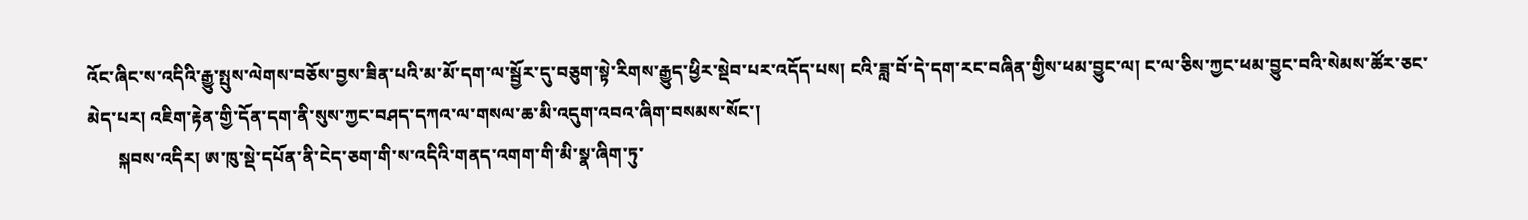འོང་ཞིང་ས་འདིའི་རྒྱུ་སྤུས་ལེགས་བཅོས་བྱས་ཟིན་པའི་མ་མོ་དག་ལ་སྦྱོར་དུ་བཅུག་སྟེ་རིགས་རྒྱུད་ཕྱིར་སྡེབ་པར་འདོད་པས། ངའི་ཟླ་བོ་དེ་དག་རང་བཞིན་གྱིས་ཕམ་བྱུང་ལ། ང་ལ་ཅིས་ཀྱང་ཕམ་བྱུང་བའི་སེམས་ཚོར་ཅང་མེད་པར། འཇིག་རྟེན་གྱི་དོན་དག་ནི་སུས་ཀྱང་བཤད་དཀའ་ལ་གསལ་ཆ་མི་འདུག་འབའ་ཞིག་བསམས་སོང་།
       སྐབས་འདིར། ཨ་ཁུ་སྡེ་དཔོན་ནི་ངེད་ཅག་གི་ས་འདིའི་གནད་འགག་གི་མི་སྣ་ཞིག་ཏུ་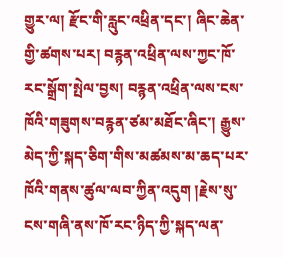གྱུར་ལ། རྫོང་གི་རླུང་འཕྲིན་དང་། ཞིང་ཆེན་གྱི་ཚགས་པར། བརྙན་འཕྲིན་ལས་ཀྱང་ཁོ་རང་སྒྲོག་སྤེལ་བྱས། བརྙན་འཕྲིན་ལས་ངས་ཁོའི་གཟུགས་བརྙན་ཙམ་མཐོང་ཞིང་། རྒྱུས་མེད་ཀྱི་སྐད་ཅིག་གིས་མཚམས་མ་ཆད་པར་ཁོའི་གནས་ཚུལ་ལབ་ཀྱིན་འདུག །རྗེས་སུ་ངས་གཞི་ནས་ཁོ་རང་ཉིད་ཀྱི་སྐད་ལན་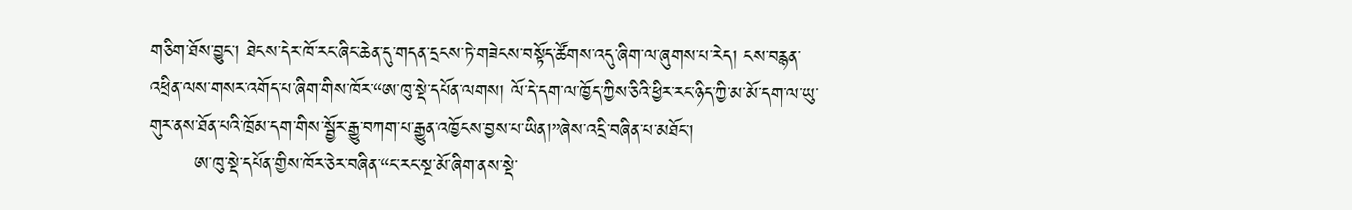གཅིག་ཐོས་བྱུང་། ཐེངས་དེར་ཁོ་རང་ཞིང་ཆེན་དུ་གདན་དྲངས་ཏེ་གཟེངས་བསྟོད་ཚོགས་འདུ་ཞིག་ལ་ཞུགས་པ་རེད། ངས་བརྙན་འཕྲིན་ལས་གསར་འགོད་པ་ཞིག་གིས་ཁོར་“ཨ་ཁུ་སྡེ་དཔོན་ལགས། ལོ་དེ་དག་ལ་ཁྱོད་ཀྱིས་ཅིའི་ཕྱིར་རང་ཉིད་ཀྱི་མ་མོ་དག་ལ་ཡུ་གུར་ནས་ཐོན་པའི་ཁྲོམ་དག་གིས་སྦྱོར་རྒྱུ་བཀག་པ་རྒྱུན་འཁྱོངས་བྱས་པ་ཡིན།”ཞེས་འདྲི་བཞིན་པ་མཐོང་།
       ཨ་ཁུ་སྡེ་དཔོན་གྱིས་ཁོར་ཅེར་བཞིན་“ང་རང་སྔ་མོ་ཞིག་ནས་སྡེ་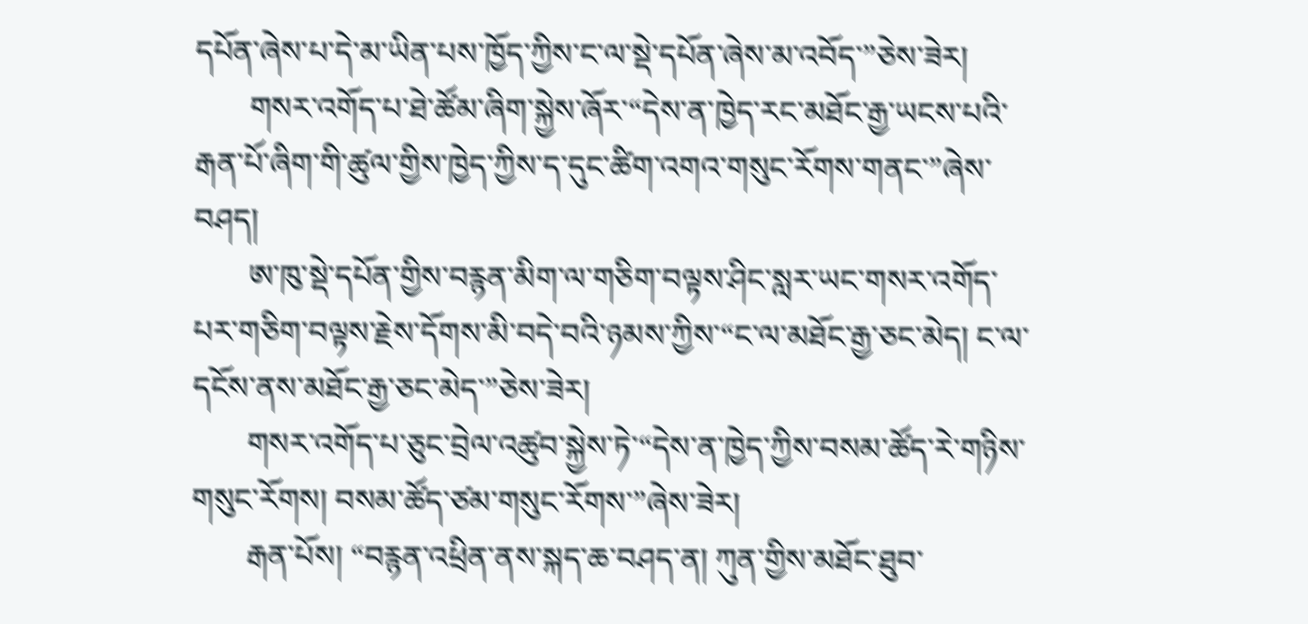དཔོན་ཞེས་པ་དེ་མ་ཡིན་པས་ཁྱོད་ཀྱིས་ང་ལ་སྡེ་དཔོན་ཞེས་མ་འབོད་”ཅེས་ཟེར།
       གསར་འགོད་པ་ཐེ་ཚོམ་ཞིག་སྐྱེས་ཞོར་“དེས་ན་ཁྱེད་རང་མཐོང་རྒྱ་ཡངས་པའི་རྒན་པོ་ཞིག་གི་ཚུལ་གྱིས་ཁྱེད་ཀྱིས་ད་དུང་ཚིག་འགའ་གསུང་རོགས་གནང་”ཞེས་བཤད།
       ཨ་ཁུ་སྡེ་དཔོན་གྱིས་བརྙན་མིག་ལ་གཅིག་བལྟས་ཤིང་སླར་ཡང་གསར་འགོད་པར་གཅིག་བལྟས་རྗེས་དོགས་མི་བདེ་བའི་ཉམས་ཀྱིས་“ང་ལ་མཐོང་རྒྱ་ཅང་མེད། ང་ལ་དངོས་ནས་མཐོང་རྒྱ་ཅང་མེད་”ཅེས་ཟེར།
       གསར་འགོད་པ་ཅུང་བྲེལ་འཚུབ་སྐྱེས་ཏེ་“དེས་ན་ཁྱེད་ཀྱིས་བསམ་ཚོད་རེ་གཉིས་གསུང་རོགས། བསམ་ཚོད་ཙམ་གསུང་རོགས་”ཞེས་ཟེར།
       རྒན་པོས། “བརྙན་འཕྲིན་ནས་སྐད་ཆ་བཤད་ན། ཀུན་གྱིས་མཐོང་ཐུབ་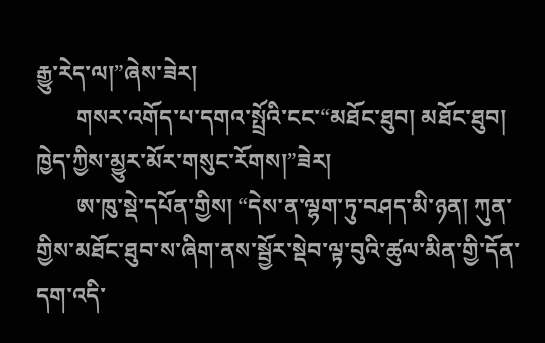རྒྱུ་རེད་ལ།”ཞེས་ཟེར།
       གསར་འགོད་པ་དགའ་སྤྲོའི་ངང་“མཐོང་ཐུབ། མཐོང་ཐུབ། ཁྱེད་ཀྱིས་མྱུར་མོར་གསུང་རོགས།”ཟེར།
       ཨ་ཁུ་སྡེ་དཔོན་གྱིས། “དེས་ན་ལྷག་ཏུ་བཤད་མི་ཉན། ཀུན་གྱིས་མཐོང་ཐུབ་ས་ཞིག་ནས་སྦྱོར་སྡེབ་ལྟ་བུའི་ཚུལ་མིན་གྱི་དོན་དག་འདི་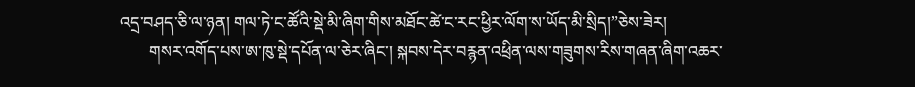འདྲ་བཤད་ཅི་ལ་ཉན། གལ་ཏེ་ང་ཚོའི་སྡེ་མི་ཞིག་གིས་མཐོང་ཚེ་ང་རང་ཕྱིར་ལོག་ས་ཡོད་མི་སྲིད།”ཅེས་ཟེར།
       གསར་འགོད་པས་ཨ་ཁུ་སྡེ་དཔོན་ལ་ཅེར་ཞིང་། སྐབས་དེར་བརྙན་འཕྲིན་ལས་གཟུགས་རིས་གཞན་ཞིག་འཆར་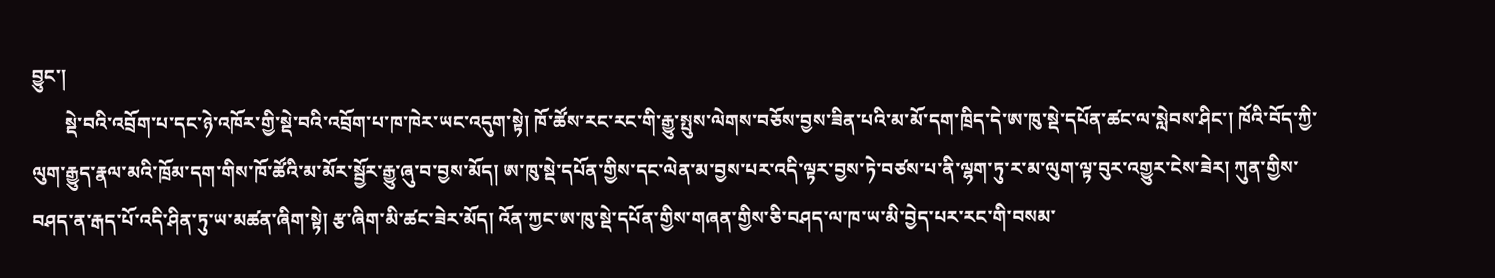བྱུང་།
       སྡེ་བའི་འབྲོག་པ་དང་ཉེ་འཁོར་གྱི་སྡེ་བའི་འབྲོག་པ་ཁ་ཁེར་ཡང་འདུག་སྟེ། ཁོ་ཚོས་རང་རང་གི་རྒྱུ་སྤུས་ལེགས་བཅོས་བྱས་ཟིན་པའི་མ་མོ་དག་ཁྲིད་དེ་ཨ་ཁུ་སྡེ་དཔོན་ཚང་ལ་སླེབས་ཤིང་། ཁོའི་བོད་ཀྱི་ལུག་རྒྱུད་རྣལ་མའི་ཁྲོམ་དག་གིས་ཁོ་ཚོའི་མ་མོར་སྦྱོར་རྒྱུ་ཞུ་བ་བྱས་མོད། ཨ་ཁུ་སྡེ་དཔོན་གྱིས་དང་ལེན་མ་བྱས་པར་འདི་ལྟར་བྱས་ཏེ་བཙས་པ་ནི་ལྷག་ཏུ་ར་མ་ལུག་ལྟ་བུར་འགྱུར་ངེས་ཟེར། ཀུན་གྱིས་བཤད་ན་རྒད་པོ་འདི་ཤིན་ཏུ་ཡ་མཚན་ཞིག་སྟེ། རྩ་ཞིག་མི་ཚང་ཟེར་མོད། འོན་ཀྱང་ཨ་ཁུ་སྡེ་དཔོན་གྱིས་གཞན་གྱིས་ཅི་བཤད་ལ་ཁ་ཡ་མི་བྱེད་པར་རང་གི་བསམ་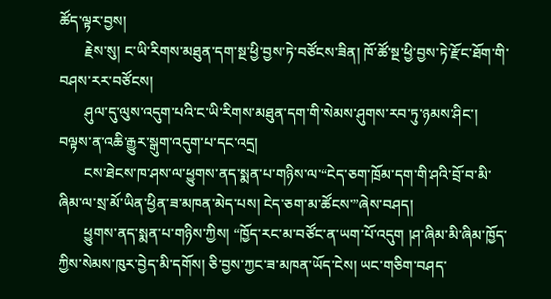ཚོད་ལྟར་བྱས།
       རྗེས་སུ། ང་ཡི་རིགས་མཐུན་དག་སྔ་ཕྱི་བྱས་ཏེ་བཙོངས་ཟིན། ཁོ་ཚོ་སྔ་ཕྱི་བྱས་ཏེ་རྫོང་ཐོག་གི་བཤས་རར་བཙོངས།
       ཤུལ་དུ་ལུས་འདུག་པའི་ང་ཡི་རིགས་མཐུན་དག་གི་སེམས་ཤུགས་རབ་ཏུ་ཉམས་ཤིང་། བལྟས་ན་འཆི་རྒྱུར་སྒུག་འདུག་པ་དང་འདྲ།
       ངས་ཐེངས་ཁ་ཤས་ལ་ཕྱུགས་ནད་སྨན་པ་གཉིས་ལ་“ངེད་ཅག་ཁྲོམ་དག་གི་ཤའི་བྲོ་བ་མི་ཞིམ་ལ་སྲ་མོ་ཡིན་ཕྱིན་ཟ་མཁན་མེད་པས། ངེད་ཅག་མ་ཚོངས་”ཞེས་བཤད།
       ཕྱུགས་ནད་སྨན་པ་གཉིས་ཀྱིས། “ཁྱོད་རང་མ་བཙོང་ན་ཡག་པོ་འདུག །ཤ་ཞིམ་མི་ཞིམ་ཁྱོད་ཀྱིས་སེམས་ཁུར་བྱེད་མི་དགོས། ཅི་བྱས་ཀྱང་ཟ་མཁན་ཡོད་ངེས། ཡང་གཅིག་བཤད་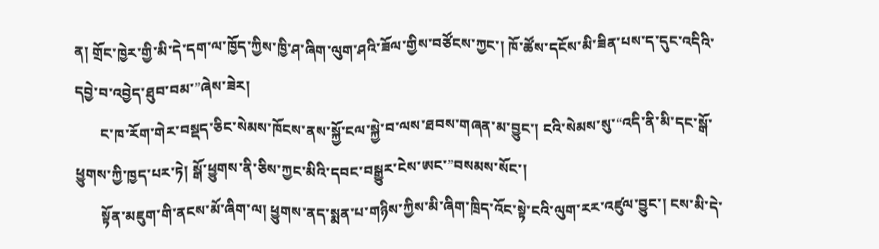ན། གྲོང་ཁྱེར་གྱི་མི་དེ་དག་ལ་ཁྱོད་ཀྱིས་ཁྱི་ཤ་ཞིག་ལུག་ཤའི་ཟོལ་གྱིས་བཙོངས་ཀྱང་། ཁོ་ཚོས་དངོས་མི་ཟིན་པས་ད་དུང་འདིའི་དབྱེ་བ་འབྱེད་ཐུབ་བམ་”ཞེས་ཟེར།
       ང་ཁ་རོག་གེར་བསྡད་ཅིང་སེམས་ཁོངས་ནས་སྐྱོ་ངལ་སྐྱེ་བ་ལས་ཐབས་གཞན་མ་བྱུང་། ངའི་སེམས་སུ་“འདི་ནི་མི་དང་སྒོ་ཕྱུགས་ཀྱི་ཁྱད་པར་ཏེ། སྒོ་ཕྱུགས་ནི་ཅིས་ཀྱང་མིའི་དབང་བསྒྱུར་ངེས་ཨང་”བསམས་སོང་།
       སྟོན་མཇུག་གི་ནངས་མོ་ཞིག་ལ། ཕྱུགས་ནད་སྨན་པ་གཉིས་ཀྱིས་མི་ཞིག་ཁྲིད་འོང་སྟེ་ངའི་ལུག་རར་འཛུལ་བྱུང་། ངས་མི་དེ་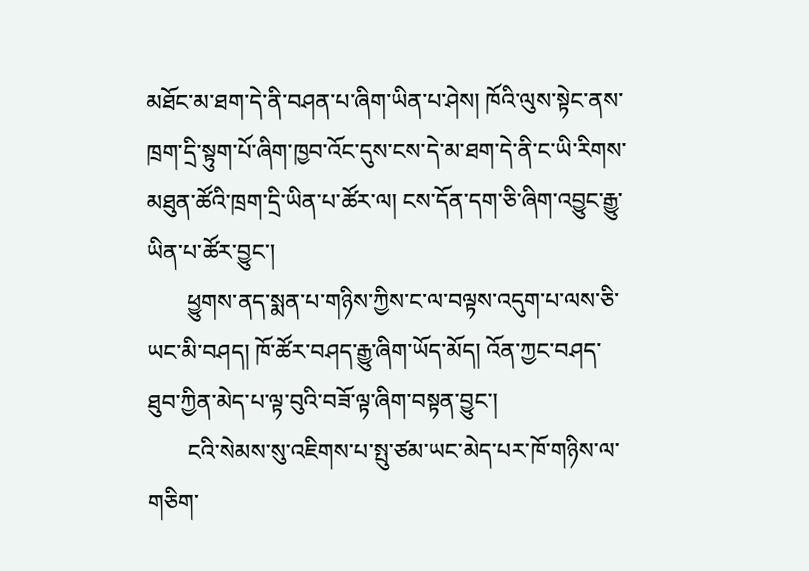མཐོང་མ་ཐག་དེ་ནི་བཤན་པ་ཞིག་ཡིན་པ་ཤེས། ཁོའི་ལུས་སྟེང་ནས་ཁྲག་དྲི་སྟུག་པོ་ཞིག་ཁྱབ་འོང་དུས་ངས་དེ་མ་ཐག་དེ་ནི་ང་ཡི་རིགས་མཐུན་ཚོའི་ཁྲག་དྲི་ཡིན་པ་ཚོར་ལ། ངས་དོན་དག་ཅི་ཞིག་འབྱུང་རྒྱུ་ཡིན་པ་ཚོར་བྱུང་།
       ཕྱུགས་ནད་སྨན་པ་གཉིས་ཀྱིས་ང་ལ་བལྟས་འདུག་པ་ལས་ཅི་ཡང་མི་བཤད། ཁོ་ཚོར་བཤད་རྒྱུ་ཞིག་ཡོད་མོད། འོན་ཀྱང་བཤད་ཐུབ་ཀྱིན་མེད་པ་ལྟ་བུའི་བཟོ་ལྟ་ཞིག་བསྟན་བྱུང་།
       ངའི་སེམས་སུ་འཇིགས་པ་སྤུ་ཙམ་ཡང་མེད་པར་ཁོ་གཉིས་ལ་གཅིག་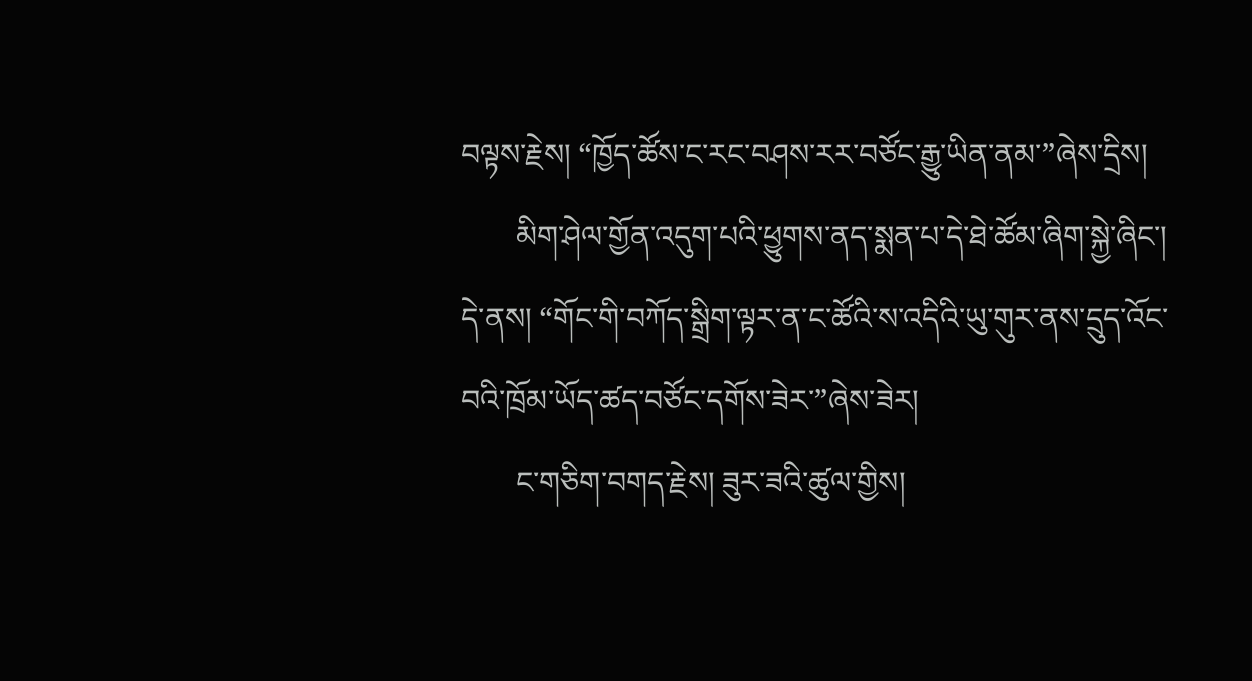བལྟས་རྗེས། “ཁྱོད་ཚོས་ང་རང་བཤས་རར་བཙོང་རྒྱུ་ཡིན་ནམ་”ཞེས་དྲིས།
       མིག་ཤེལ་གྱོན་འདུག་པའི་ཕྱུགས་ནད་སྨན་པ་དེ་ཐེ་ཚོམ་ཞིག་སྐྱེ་ཞིང་། དེ་ནས། “གོང་གི་བཀོད་སྒྲིག་ལྟར་ན་ང་ཚོའི་ས་འདིའི་ཡུ་གུར་ནས་དྲུད་འོང་བའི་ཁྲོམ་ཡོད་ཚད་བཙོང་དགོས་ཟེར་”ཞེས་ཟེར།
       ང་གཅིག་བགད་རྗེས། ཟུར་ཟའི་ཚུལ་གྱིས།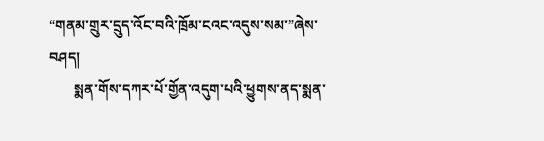“གནམ་གྲུར་དྲུད་འོང་བའི་ཁྲོམ་ངའང་འདུས་སམ་”ཞེས་བཤད།
       སྨན་གོས་དཀར་པོ་གྱོན་འདུག་པའི་ཕྱུགས་ནད་སྨན་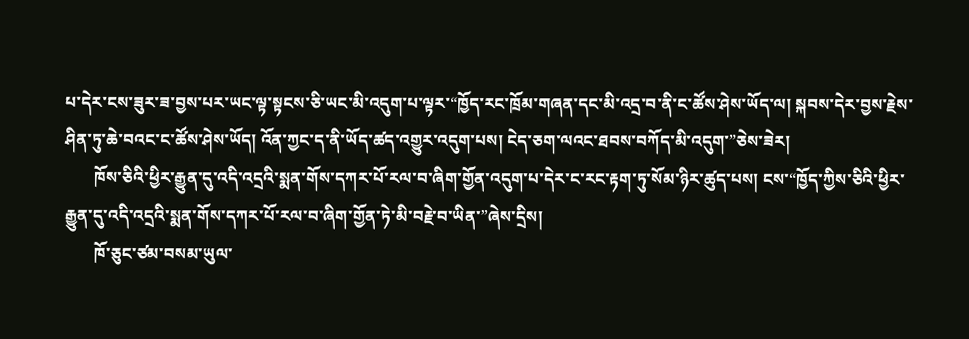པ་དེར་ངས་ཟུར་ཟ་བྱས་པར་ཡང་ལྟ་སྟངས་ཅི་ཡང་མི་འདུག་པ་ལྟར་“ཁྱོད་རང་ཁྲོམ་གཞན་དང་མི་འདྲ་བ་ནི་ང་ཚོས་ཤེས་ཡོད་ལ། སྐབས་དེར་བྱས་རྗེས་ཤིན་ཏུ་ཆེ་བའང་ང་ཚོས་ཤེས་ཡོད། འོན་ཀྱང་ད་ནི་ཡོད་ཚད་འགྱུར་འདུག་པས། ངེད་ཅག་ལའང་ཐབས་བཀོད་མི་འདུག་”ཅེས་ཟེར།
       ཁོས་ཅིའི་ཕྱིར་རྒྱུན་དུ་འདི་འདྲའི་སྨན་གོས་དཀར་པོ་རལ་བ་ཞིག་གྱོན་འདུག་པ་དེར་ང་རང་རྟག་ཏུ་སོམ་ཉིར་ཚུད་པས། ངས་“ཁྱོད་ཀྱིས་ཅིའི་ཕྱིར་རྒྱུན་དུ་འདི་འདྲའི་སྨན་གོས་དཀར་པོ་རལ་བ་ཞིག་གྱོན་ཏེ་མི་བརྗེ་བ་ཡིན་”ཞེས་དྲིས།
       ཁོ་ཅུང་ཙམ་བསམ་ཡུལ་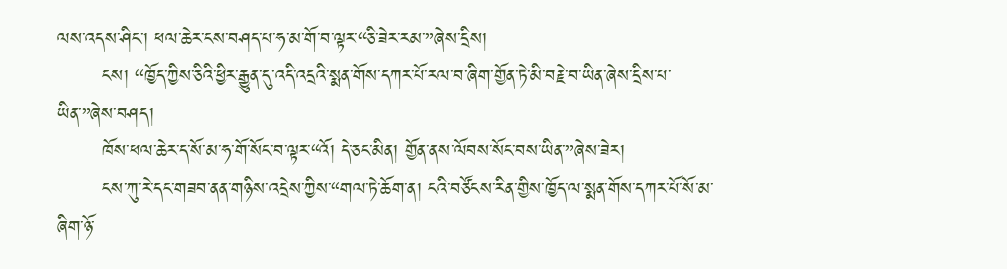ལས་འདས་ཤིང་། ཕལ་ཆེར་ངས་བཤད་པ་ཧ་མ་གོ་བ་ལྟར་“ཅི་ཟེར་རམ་”ཞེས་དྲིས།
       ངས། “ཁྱོད་ཀྱིས་ཅིའི་ཕྱིར་རྒྱུན་དུ་འདི་འདྲའི་སྨན་གོས་དཀར་པོ་རལ་བ་ཞིག་གྱོན་ཏེ་མི་བརྗེ་བ་ཡིན་ཞེས་དྲིས་པ་ཡིན་”ཞེས་བཤད།
       ཁོས་ཕལ་ཆེར་ད་སོ་མ་ཧ་གོ་སོང་བ་ལྟར་“འོ། དེ་ཅང་མིན། གྱོན་ནས་ལོབས་སོང་བས་ཡིན་”ཞེས་ཟེར།
       ངས་ཀུ་རེ་དང་གཟབ་ནན་གཉིས་འདྲེས་ཀྱིས་“གལ་ཏེ་ཆོག་ན། ངའི་བཙོངས་རིན་གྱིས་ཁྱོད་ལ་སྨན་གོས་དཀར་པོ་སོ་མ་ཞིག་ཉོ་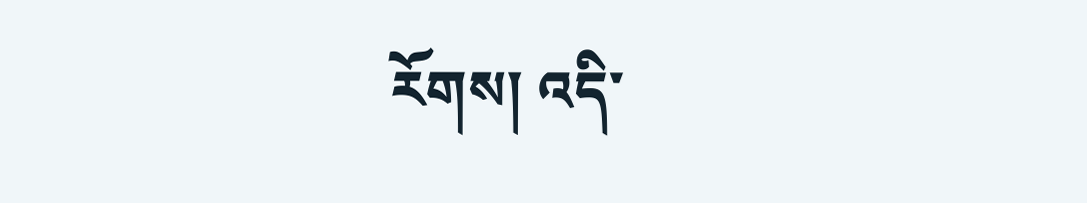རོགས། འདི་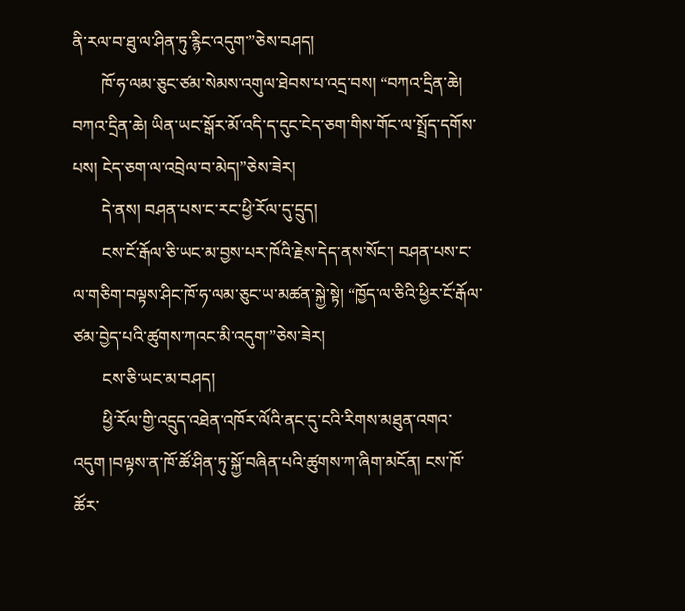ནི་རལ་བ་ཐུ་ལ་ཤིན་ཏུ་རྙིང་འདུག་”ཅེས་བཤད།
       ཁོ་ཧ་ལམ་ཅུང་ཙམ་སེམས་འགུལ་ཐེབས་པ་འདྲ་བས། “བཀའ་དྲིན་ཆེ། བཀའ་དྲིན་ཆེ། ཡིན་ཡང་སྒོར་མོ་འདི་ད་དུང་ངེད་ཅག་གིས་གོང་ལ་སྤྲོད་དགོས་པས། ངེད་ཅག་ལ་འབྲེལ་བ་མེད།”ཅེས་ཟེར།
       དེ་ནས། བཤན་པས་ང་རང་ཕྱི་རོལ་དུ་དྲུད།
       ངས་ངོ་རྒོལ་ཅི་ཡང་མ་བྱས་པར་ཁོའི་རྗེས་དེད་ནས་སོང་། བཤན་པས་ང་ལ་གཅིག་བལྟས་ཤིང་ཁོ་ཧ་ལམ་ཅུང་ཡ་མཚན་སྐྱེ་སྟེ། “ཁྱོད་ལ་ཅིའི་ཕྱིར་ངོ་རྒོལ་ཙམ་བྱེད་པའི་ཚུགས་ཀའང་མི་འདུག་”ཅེས་ཟེར།
       ངས་ཅི་ཡང་མ་བཤད།
       ཕྱི་རོལ་གྱི་འདྲུད་འཐེན་འཁོར་ལོའི་ནང་དུ་ངའི་རིགས་མཐུན་འགའ་འདུག །བལྟས་ན་ཁོ་ཚོ་ཤིན་ཏུ་སྐྱོ་བཞིན་པའི་ཚུགས་ཀ་ཞིག་མངོན། ངས་ཁོ་ཚོར་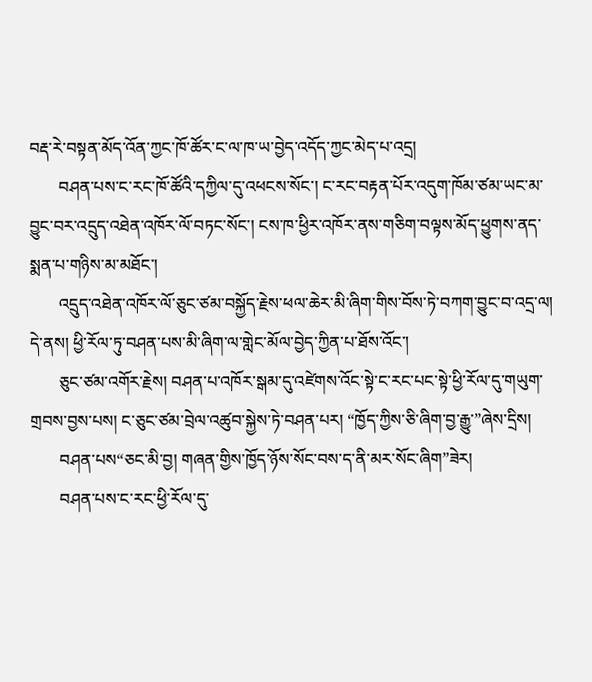བརྡ་རེ་བསྟན་མོད་འོན་ཀྱང་ཁོ་ཚོར་ང་ལ་ཁ་ཡ་བྱེད་འདོད་ཀྱང་མེད་པ་འདྲ།
       བཤན་པས་ང་རང་ཁོ་ཚོའི་དཀྱིལ་དུ་འཕངས་སོང་། ང་རང་བརྟན་པོར་འདུག་ཁོམ་ཙམ་ཡང་མ་བྱུང་བར་འདྲུད་འཐེན་འཁོར་ལོ་བཏང་སོང་། ངས་ཁ་ཕྱིར་འཁོར་ནས་གཅིག་བལྟས་མོད་ཕྱུགས་ནད་སྨན་པ་གཉིས་མ་མཐོང་།
       འདྲུད་འཐེན་འཁོར་ལོ་ཅུང་ཙམ་བསྐྱོད་རྗེས་ཕལ་ཆེར་མི་ཞིག་གིས་བོས་ཏེ་བཀག་བྱུང་བ་འདྲ་ལ། དེ་ནས། ཕྱི་རོལ་ཏུ་བཤན་པས་མི་ཞིག་ལ་གླེང་མོལ་བྱེད་ཀྱིན་པ་ཐོས་འོང་།
       ཅུང་ཙམ་འགོར་རྗེས། བཤན་པ་འཁོར་སྒམ་དུ་འཛེགས་འོང་སྟེ་ང་རང་པང་སྟེ་ཕྱི་རོལ་དུ་གཡུག་གྲབས་བྱས་པས། ང་ཅུང་ཙམ་བྲེལ་འཚུབ་སྐྱེས་ཏེ་བཤན་པར། “ཁྱོད་ཀྱིས་ཅི་ཞིག་བྱ་རྒྱུ་”ཞེས་དྲིས།
       བཤན་པས“ཅང་མི་བྱ། གཞན་གྱིས་ཁྱོད་ཉོས་སོང་བས་ད་ནི་མར་སོང་ཞིག”ཟེར།
       བཤན་པས་ང་རང་ཕྱི་རོལ་དུ་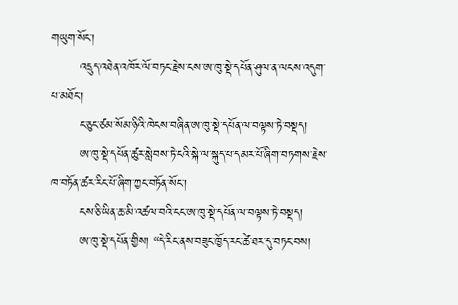གཡུག་སོང་།
       འདྲུད་འཐེན་འཁོར་ལོ་བཏང་རྗེས་ངས་ཨ་ཁུ་སྡེ་དཔོན་ཤུལ་ན་ལངས་འདུག་པ་མཐོང་།
       ང་ཅུང་ཙམ་སོམ་ཉིའི་ཁེངས་བཞིན་ཨ་ཁུ་སྡེ་དཔོན་ལ་བལྟས་ཏེ་བསྡད།
       ཨ་ཁུ་སྡེ་དཔོན་ཚུར་སླེབས་ཏེ་ངའི་སྐེ་ལ་སྐུད་པ་དམར་པོ་ཞིག་བཏགས་རྗེས་ཁ་བཏོན་ཚར་རིང་པོ་ཞིག་ཀྱང་བཏོན་སོང་།
       ངས་ཅི་ཡིན་ཆ་མི་འཚལ་བའི་ངང་ཨ་ཁུ་སྡེ་དཔོན་ལ་བལྟས་ཏེ་བསྡད།
       ཨ་ཁུ་སྡེ་དཔོན་གྱིས། “དེ་རིང་ནས་བཟུང་ཁྱོད་རང་ཚེ་ཐར་དུ་བཏང་བས།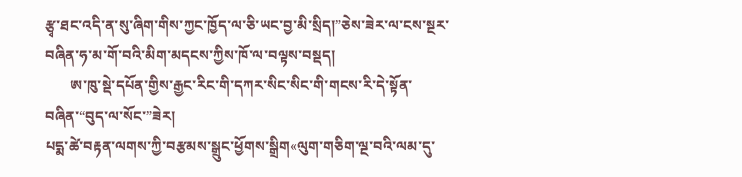རྩྭ་ཐང་འདི་ན་སུ་ཞིག་གིས་ཀྱང་ཁྱོད་ལ་ཅི་ཡང་བྱ་མི་སྲིད།”ཅེས་ཟེར་ལ་ངས་སྔར་བཞིན་ཧ་མ་གོ་བའི་མིག་མདངས་ཀྱིས་ཁོ་ལ་བལྟས་བསྡད།
       ཨ་ཁུ་སྡེ་དཔོན་གྱིས་རྒྱང་རིང་གི་དཀར་སིང་སིང་གི་གངས་རི་དེ་སྟོན་བཞིན་“བུད་ལ་སོང་”ཟེར།
པདྨ་ཚེ་བརྟན་ལགས་ཀྱི་བརྩམས་སྒྲུང་ཕྱོགས་སྒྲིག«ལུག་གཅིག་ལྔ་བའི་ལམ་དུ་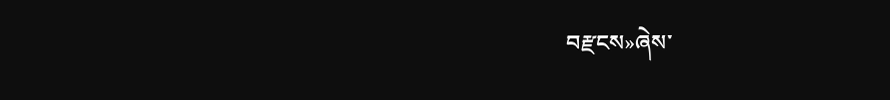བརྫངས»ཞེས་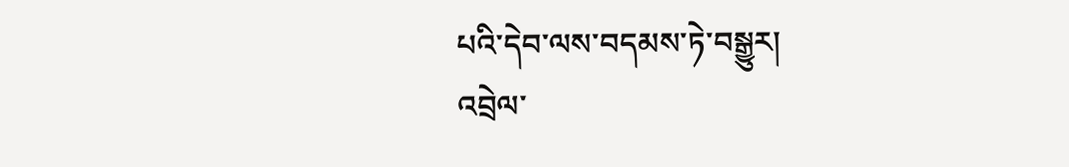པའི་དེབ་ལས་བདམས་ཏེ་བསྒྱུར།
འབྲེལ་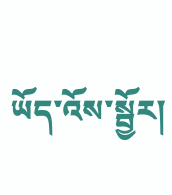ཡོད་འོས་སྦྱོར།